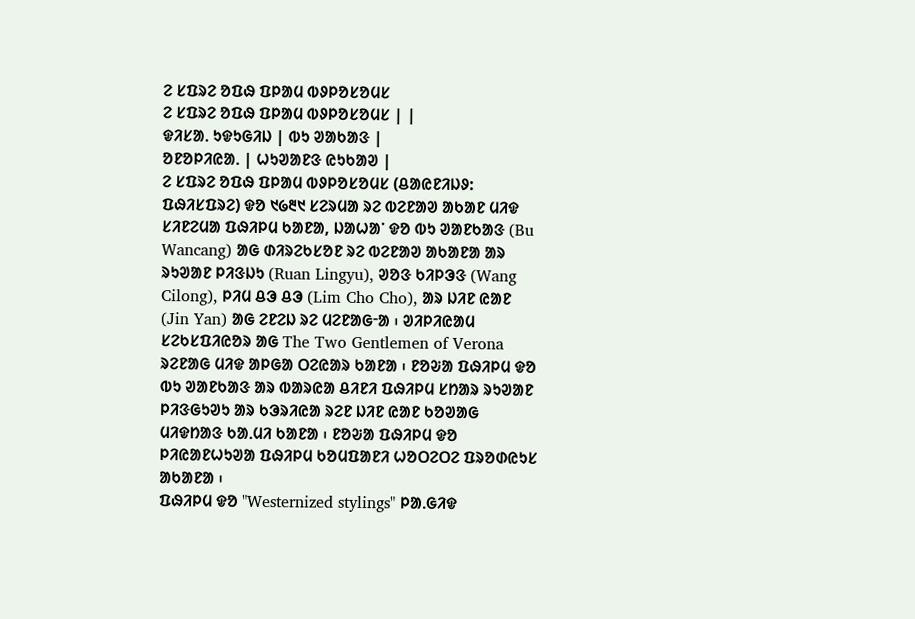ᱮ ᱥᱯᱨᱮ ᱚᱯᱷ ᱯᱞᱟᱢ ᱵᱽᱞᱚᱥᱚᱢᱥ
ᱮ ᱥᱯᱨᱮ ᱚᱯᱷ ᱯᱞᱟᱢ ᱵᱽᱞᱚᱥᱚᱢᱥ | |
ᱫᱤᱥᱟᱹ ᱩᱫᱩᱜᱤᱡ | ᱵᱩ ᱣᱟᱠᱟᱝ |
ᱚᱱᱚᱞᱤᱭᱟᱹ | ᱦᱩᱣᱟᱱᱝ ᱭᱩᱠᱟᱣ |
ᱮ ᱥᱯᱨᱮ ᱚᱯᱷ ᱯᱞᱟᱢ ᱵᱽᱞᱚᱥᱚᱢᱥ (ᱪᱟᱭᱱᱤᱡᱽ: ᱯᱷᱤᱥᱯᱨᱮ) ᱫᱚ ᱑᱙᱓᱑ ᱥᱮᱨᱢᱟ ᱨᱮ ᱵᱮᱱᱟᱣ ᱟᱠᱟᱱ ᱢᱤᱫ ᱥᱤᱱᱮᱢᱟ ᱯᱷᱤᱞᱢ ᱠᱟᱱᱟ, ᱡᱟᱦᱟᱸ ᱫᱚ ᱵᱩ ᱣᱟᱱᱠᱟᱝ (Bu Wancang) ᱟᱜ ᱰᱤᱨᱮᱠᱥᱚᱱ ᱨᱮ ᱵᱮᱱᱟᱣ ᱟᱠᱟᱱᱟ ᱟᱨ ᱨᱩᱣᱟᱱ ᱞᱤᱝᱡᱩ (Ruan Lingyu), ᱣᱚᱝ ᱠᱤᱞᱳᱝ (Wang Cilong), ᱞᱤᱢ ᱪᱳ ᱪᱳ (Lim Cho Cho), ᱟᱨ ᱡᱤᱱ ᱭᱟᱱ (Jin Yan) ᱟᱜ ᱮᱱᱮᱡ ᱨᱮ ᱢᱮᱱᱟᱜᱼᱟ ᱾ ᱣᱤᱞᱤᱭᱟᱢ ᱥᱮᱠᱥᱯᱤᱭᱚᱨ ᱟᱜ The Two Gentlemen of Verona ᱨᱮᱱᱟᱜ ᱢᱤᱫ ᱟᱞᱜᱟ ᱛᱮᱭᱟᱨ ᱠᱟᱱᱟ ᱾ ᱱᱚᱶᱟ ᱯᱷᱤᱞᱢ ᱫᱚ ᱵᱩ ᱣᱟᱱᱠᱟᱝ ᱟᱨ ᱵᱟᱨᱭᱟ ᱪᱤᱱᱤ ᱯᱷᱤᱞᱢ ᱥᱴᱟᱨ ᱨᱩᱣᱟᱱ ᱞᱤᱝᱜᱩᱣᱩ ᱟᱨ ᱠᱳᱨᱤᱭᱟ ᱨᱮᱱ ᱡᱤᱱ ᱭᱟᱱ ᱠᱚᱣᱟᱜ ᱢᱤᱫᱴᱟᱝ ᱠᱟᱹᱢᱤ ᱠᱟᱱᱟ ᱾ ᱱᱚᱶᱟ ᱯᱷᱤᱞᱢ ᱫᱚ ᱞᱤᱭᱟᱱᱦᱩᱣᱟ ᱯᱷᱤᱞᱢ ᱠᱚᱢᱯᱟᱱᱤ ᱦᱚᱛᱮᱛᱮ ᱯᱨᱚᱰᱭᱩᱥ ᱟᱠᱟᱱᱟ ᱾
ᱯᱷᱤᱞᱢ ᱫᱚ "Westernized stylings" ᱞᱟᱹᱜᱤᱫ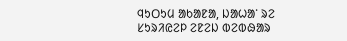ᱧᱩᱛᱩᱢ ᱟᱠᱟᱱᱟ, ᱡᱟᱦᱟᱸ ᱨᱮ ᱥᱩᱨᱤᱭᱮᱞ ᱮᱱᱮᱡ ᱵᱮᱵᱷᱟᱨ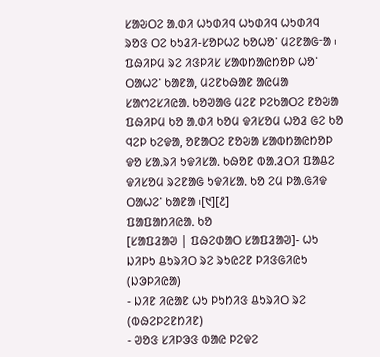ᱥᱟᱶᱛᱮ ᱟᱹᱰᱤ ᱦᱩᱰᱤᱧ ᱦᱩᱰᱤᱧ ᱦᱩᱰᱤᱧ ᱨᱚᱝ ᱛᱮ ᱠᱩᱲᱤ-ᱥᱚᱞᱦᱮ ᱠᱚᱦᱚᱸ ᱢᱮᱱᱟᱜᱼᱟ ᱾ ᱯᱷᱤᱞᱢ ᱨᱮ ᱤᱝᱞᱤᱥ ᱥᱟᱵᱴᱟᱭᱴᱚᱞ ᱦᱚᱸ ᱛᱟᱦᱮᱸ ᱠᱟᱱᱟ, ᱢᱮᱱᱠᱷᱟᱱ ᱟᱭᱢᱟ ᱥᱟᱬᱮᱥᱤᱭᱟᱹ ᱠᱚᱣᱟᱜ ᱢᱮᱱ ᱞᱮᱠᱟᱛᱮ ᱱᱚᱶᱟ ᱯᱷᱤᱞᱢ ᱠᱚ ᱟᱹᱰᱤ ᱠᱚᱢ ᱫᱤᱥᱚᱢ ᱦᱚᱲ ᱜᱮ ᱠᱚ ᱧᱮᱞ ᱠᱮᱫᱟ, ᱚᱱᱟᱛᱮ ᱱᱚᱶᱟ ᱥᱟᱵᱴᱟᱭᱴᱚᱞ ᱫᱚ ᱥᱟᱹᱨᱤ ᱩᱫᱤᱥᱟᱹ ᱠᱷᱚᱱ ᱵᱟᱹᱲᱛᱤ ᱯᱟᱪᱮ ᱫᱤᱥᱚᱢ ᱨᱮᱱᱟᱜ ᱩᱫᱤᱥᱟᱹ ᱠᱚ ᱮᱢ ᱞᱟᱹᱜᱤᱫ ᱛᱟᱦᱮᱸ ᱠᱟᱱᱟ ᱾[᱑][᱒]
ᱯᱟᱯᱟᱴᱤᱭᱟᱹ ᱠᱚ
[ᱥᱟᱯᱲᱟᱣ | ᱯᱷᱮᱰᱟᱛ ᱥᱟᱯᱲᱟᱣ]- ᱦᱩ ᱡᱤᱞᱩ ᱪᱩᱨᱤᱛ ᱨᱮ ᱨᱩᱭᱮᱱ ᱞᱤᱝᱜᱤᱭᱩ (ᱡᱳᱞᱤᱭᱟ)
- ᱡᱤᱱ ᱤᱭᱟᱱ ᱦᱩ ᱞᱩᱴᱤᱝ ᱪᱩᱨᱤᱛ ᱨᱮ (ᱵᱷᱮᱞᱮᱱᱴᱤᱱ)
- ᱣᱚᱝ ᱥᱤᱞᱳᱝ ᱵᱟᱭ ᱞᱮᱫᱮ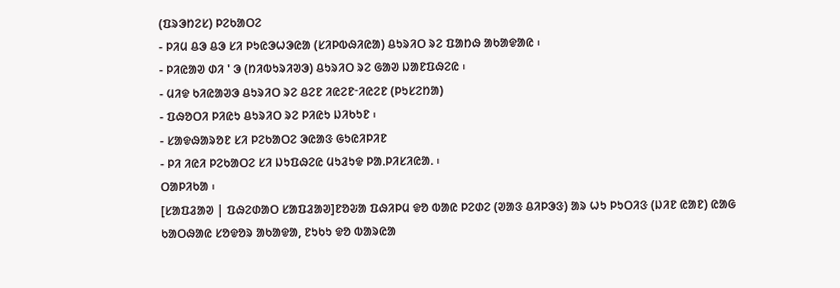(ᱯᱨᱳᱴᱮᱥ) ᱞᱮᱠᱟᱛᱮ
- ᱞᱤᱢ ᱪᱳ ᱪᱳ ᱥᱤ ᱞᱩᱭᱳᱦᱳᱭᱟ (ᱥᱤᱞᱵᱷᱤᱭᱟ) ᱪᱩᱨᱤᱛ ᱨᱮ ᱯᱟᱴᱷ ᱟᱠᱟᱫᱟᱭ ᱾
- ᱞᱤᱭᱟᱣ ᱰᱤ ' ᱳ (ᱴᱤᱵᱩᱨᱤᱣᱳ) ᱪᱩᱨᱤᱛ ᱨᱮ ᱜᱟᱣ ᱡᱟᱱᱯᱷᱮᱭ ᱾
- ᱢᱤᱫ ᱠᱤᱭᱟᱣᱳ ᱪᱩᱨᱤᱛ ᱨᱮ ᱪᱮᱱ ᱤᱭᱮᱱᱼᱤᱭᱮᱱ (ᱞᱩᱥᱮᱴᱟ)
- ᱯᱷᱚᱛᱤ ᱞᱤᱭᱩ ᱪᱩᱨᱤᱛ ᱨᱮ ᱞᱤᱭᱩ ᱡᱤᱠᱩᱱ ᱾
- ᱥᱟᱫᱷᱟᱨᱚᱱ ᱥᱤ ᱞᱮᱠᱟᱛᱮ ᱳᱭᱟᱝ ᱜᱩᱭᱤᱞᱤᱱ
- ᱞᱤ ᱤᱭᱤ ᱞᱮᱠᱟᱛᱮ ᱥᱤ ᱡᱩᱯᱷᱮᱭ ᱢᱩᱲᱩᱫ ᱞᱟᱹᱞᱤᱥᱤᱭᱟᱹ ᱾
ᱛᱟᱞᱤᱠᱟ ᱾
[ᱥᱟᱯᱲᱟᱣ | ᱯᱷᱮᱰᱟᱛ ᱥᱟᱯᱲᱟᱣ]ᱱᱚᱶᱟ ᱯᱷᱤᱞᱢ ᱫᱚ ᱵᱟᱭ ᱞᱮᱰᱮ (ᱣᱟᱝ ᱪᱤᱞᱳᱝ) ᱟᱨ ᱦᱩ ᱞᱩᱛᱤᱝ (ᱡᱤᱱ ᱭᱟᱱ) ᱭᱟᱜ ᱠᱟᱛᱷᱟᱭ ᱥᱚᱫᱚᱨ ᱟᱠᱟᱫᱟ, ᱱᱩᱠᱩ ᱫᱚ ᱵᱟᱨᱭᱟ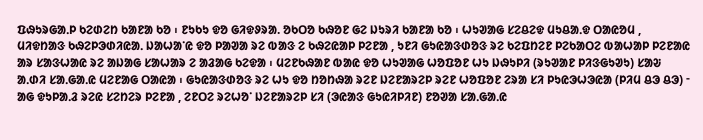ᱯᱷᱩᱨᱜᱟᱹᱞ ᱠᱮᱰᱮᱴ ᱠᱟᱱᱟ ᱠᱚ ᱾ ᱱᱩᱠᱩ ᱫᱚ ᱜᱤᱫᱽᱨᱟ. ᱚᱠᱛᱚ ᱠᱷᱚᱱ ᱜᱮ ᱡᱩᱨᱤ ᱠᱟᱱᱟ ᱠᱚ ᱾ ᱦᱩᱣᱟᱜ ᱥᱮᱪᱮᱫ ᱢᱩᱪᱟᱹᱫ ᱛᱟᱭᱚᱢ , ᱢᱤᱫᱴᱟᱝ ᱠᱷᱮᱞᱳᱰᱤᱭᱟᱹ ᱡᱟᱦᱟᱸᱭ ᱫᱚ ᱞᱟᱣᱟ ᱨᱮ ᱵᱟᱝ ᱮ ᱠᱷᱮᱭᱟᱞ ᱞᱮᱱᱟ , ᱩᱱᱤ ᱜᱩᱭᱟᱝᱰᱚᱝ ᱨᱮ ᱠᱮᱯᱴᱮᱱ ᱞᱮᱠᱟᱛᱮ ᱵᱟᱦᱟᱞ ᱞᱮᱱᱟᱭ ᱟᱨ ᱥᱟᱝᱦᱟᱭ ᱨᱮ ᱟᱡᱟᱜ ᱥᱟᱦᱟᱨ ᱮ ᱟᱲᱟᱜ ᱠᱮᱫᱟ ᱾ ᱢᱮᱱᱠᱷᱟᱱ ᱵᱟᱭ ᱫᱚ ᱦᱩᱣᱟᱜ ᱦᱚᱯᱚᱱ ᱦᱩ ᱡᱷᱩᱞᱤ (ᱨᱩᱣᱟᱱ ᱞᱤᱝᱜᱩᱣᱩ) ᱥᱟᱶ ᱟᱹᱰᱤ ᱥᱟᱹᱜᱟᱹᱭ ᱢᱮᱱᱟᱜ ᱛᱟᱭᱟ ᱾ ᱜᱩᱭᱟᱝᱰᱚᱝ ᱨᱮ ᱦᱩ ᱫᱚ ᱴᱚᱴᱷᱟ ᱨᱮᱱ ᱡᱮᱱᱟᱨᱮᱞ ᱨᱮᱱ ᱦᱚᱯᱚᱱ ᱮᱨᱟ ᱥᱤ ᱞᱩᱭᱳᱦᱳᱭᱟ (ᱞᱤᱢ ᱪᱳ ᱪᱳ) ᱼ ᱟᱜ ᱫᱩᱞᱟᱹᱲ ᱨᱮᱭ ᱥᱮᱴᱮᱨ ᱞᱮᱱᱟ , ᱮᱱᱛᱮ ᱨᱮᱦᱚᱸ ᱡᱮᱱᱟᱨᱮᱞ ᱥᱤ (ᱳᱭᱟᱝ ᱜᱩᱭᱤᱞᱤᱱ) ᱱᱚᱣᱟ ᱥᱟᱹᱜᱟᱹᱭ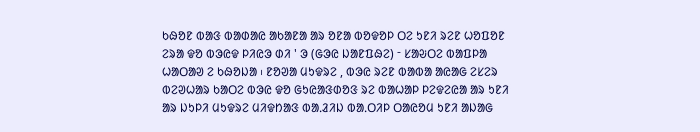ᱠᱷᱚᱱ ᱵᱟᱝ ᱵᱟᱰᱟᱭ ᱟᱠᱟᱱᱟ ᱟᱨ ᱚᱱᱟ ᱵᱚᱫᱚᱞ ᱛᱮ ᱩᱱᱤ ᱨᱮᱱ ᱦᱚᱯᱚᱱ ᱮᱨᱟ ᱫᱚ ᱵᱳᱭᱫ ᱞᱤᱭᱳ ᱰᱤ ' ᱳ (ᱜᱳᱭ ᱡᱟᱱᱯᱷᱮ) ᱼ ᱥᱟᱶᱛᱮ ᱵᱟᱯᱞᱟ ᱦᱟᱛᱟᱣ ᱮ ᱠᱷᱚᱡᱟ ᱾ ᱱᱚᱣᱟ ᱢᱩᱫᱨᱮ , ᱵᱳᱭ ᱨᱮᱱ ᱵᱟᱵᱟ ᱟᱭᱟᱜ ᱮᱥᱮᱨ ᱵᱮᱣᱦᱟᱨ ᱠᱟᱛᱮ ᱵᱳᱭ ᱫᱚ ᱜᱩᱭᱟᱝᱰᱚᱝ ᱨᱮ ᱵᱟᱦᱟᱞ ᱞᱮᱫᱮᱭᱟ ᱟᱨ ᱩᱱᱤ ᱟᱨ ᱡᱩᱞᱤ ᱢᱩᱫᱨᱮ ᱢᱤᱫᱴᱟᱝ ᱵᱟᱹᱲᱤᱡ ᱵᱟᱹᱛᱤᱞ ᱛᱟᱭᱚᱢ ᱩᱱᱤ ᱟᱡᱟᱜ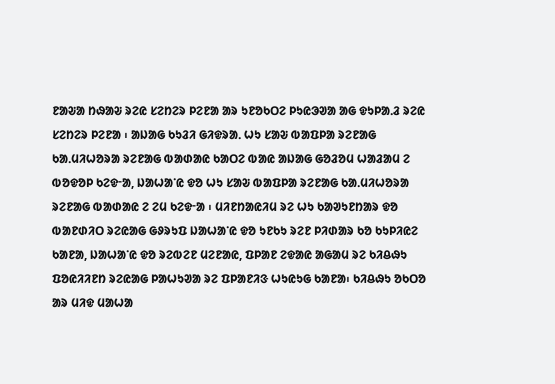ᱱᱟᱶᱟ ᱴᱷᱟᱶ ᱨᱮᱭ ᱥᱮᱴᱮᱨ ᱞᱮᱱᱟ ᱟᱨ ᱩᱱᱚᱠᱛᱮ ᱞᱩᱭᱳᱣᱟ ᱟᱜ ᱫᱩᱞᱟᱹᱲ ᱨᱮᱭ ᱥᱮᱴᱮᱨ ᱞᱮᱱᱟ ᱾ ᱟᱡᱟᱜ ᱠᱩᱲᱤ ᱜᱤᱫᱨᱟᱹ ᱦᱩ ᱥᱟᱶ ᱵᱟᱯᱞᱟ ᱨᱮᱱᱟᱜ ᱠᱟᱹᱢᱤᱦᱚᱨᱟ ᱨᱮᱱᱟᱜ ᱵᱟᱰᱟᱭ ᱠᱟᱛᱮ ᱵᱟᱭ ᱟᱡᱟᱜ ᱜᱚᱲᱚᱢ ᱦᱟᱲᱟᱢ ᱮ ᱵᱚᱫᱚᱞ ᱠᱮᱫᱼᱟ, ᱡᱟᱦᱟᱸᱭ ᱫᱚ ᱦᱩ ᱥᱟᱶ ᱵᱟᱯᱞᱟ ᱨᱮᱱᱟᱜ ᱠᱟᱹᱢᱤᱦᱚᱨᱟ ᱨᱮᱱᱟᱜ ᱵᱟᱰᱟᱭ ᱮ ᱮᱢ ᱠᱮᱫᱼᱟ ᱾ ᱢᱤᱱᱴᱟᱭᱤᱢ ᱨᱮ ᱦᱩ ᱠᱟᱣᱩᱱᱴᱟᱨ ᱫᱚ ᱵᱟᱱᱰᱤᱛ ᱨᱮᱭᱟᱜ ᱜᱽᱨᱩᱯ ᱡᱟᱦᱟᱸᱭ ᱫᱚ ᱩᱱᱠᱩ ᱨᱮᱱ ᱞᱤᱰᱟᱨ ᱠᱚ ᱠᱩᱞᱤᱭᱮ ᱠᱟᱱᱟ, ᱡᱟᱦᱟᱸᱭ ᱫᱚ ᱨᱮᱵᱮᱱ ᱢᱮᱱᱟᱭ, ᱯᱞᱟᱱ ᱮᱫᱟᱭ ᱟᱜᱟᱢ ᱨᱮ ᱠᱤᱪᱷᱩ ᱯᱚᱭᱤᱤᱱᱴ ᱨᱮᱭᱟᱜ ᱞᱟᱦᱩᱣᱟ ᱨᱮ ᱯᱞᱟᱱᱤᱝ ᱦᱩᱭᱩᱜ ᱠᱟᱱᱟ᱾ ᱠᱤᱪᱷᱩ ᱚᱠᱛᱚ ᱟᱨ ᱢᱤᱫ ᱢᱟᱦᱟ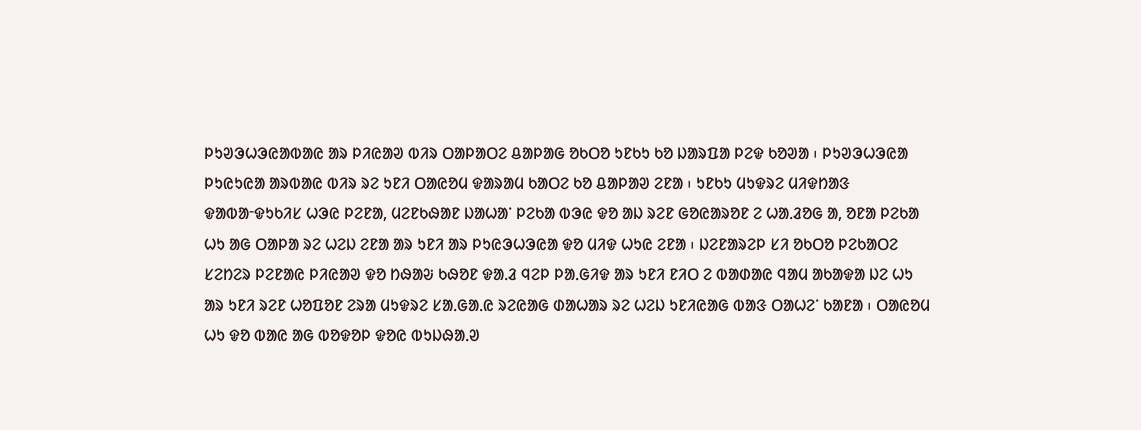ᱞᱩᱣᱳᱦᱳᱭᱟᱵᱟᱭ ᱟᱨ ᱞᱤᱭᱟᱣ ᱵᱤᱨ ᱛᱟᱞᱟᱛᱮ ᱪᱟᱞᱟᱜ ᱚᱠᱛᱚ ᱩᱱᱠᱩ ᱠᱚ ᱡᱟᱨᱯᱟ ᱞᱮᱫ ᱠᱚᱣᱟ ᱾ ᱞᱩᱣᱳᱦᱳᱭᱟ ᱞᱩᱭᱩᱭᱟ ᱟᱨᱵᱟᱭ ᱵᱤᱨ ᱨᱮ ᱩᱱᱤ ᱛᱟᱭᱚᱢ ᱫᱟᱨᱟᱢ ᱠᱟᱛᱮ ᱠᱚ ᱪᱟᱞᱟᱣ ᱮᱱᱟ ᱾ ᱩᱱᱠᱩ ᱢᱩᱫᱨᱮ ᱢᱤᱫᱴᱟᱝ ᱫᱟᱵᱟᱼᱫᱩᱠᱤᱥ ᱦᱳᱭ ᱞᱮᱱᱟ, ᱢᱮᱱᱠᱷᱟᱱ ᱡᱟᱦᱟᱸ ᱞᱮᱠᱟ ᱵᱳᱭ ᱫᱚ ᱟᱡ ᱨᱮᱱ ᱜᱚᱭᱟᱨᱚᱱ ᱮ ᱦᱟᱹᱲᱚᱜ ᱟ, ᱚᱱᱟ ᱞᱮᱠᱟ ᱦᱩ ᱟᱜ ᱛᱟᱞᱟ ᱨᱮ ᱦᱮᱡ ᱮᱱᱟ ᱟᱨ ᱩᱱᱤ ᱟᱨ ᱞᱩᱭᱳᱦᱳᱭᱟ ᱫᱚ ᱢᱤᱫ ᱦᱩᱭ ᱮᱱᱟ ᱾ ᱡᱮᱱᱟᱨᱮᱞ ᱥᱤ ᱚᱠᱛᱚ ᱞᱮᱠᱟᱛᱮ ᱥᱮᱴᱮᱨ ᱞᱮᱱᱟᱭ ᱞᱤᱭᱟᱣ ᱫᱚ ᱴᱷᱟᱶ ᱠᱷᱚᱱ ᱫᱟᱹᱲ ᱧᱮᱞ ᱞᱟᱹᱜᱤᱫ ᱟᱨ ᱩᱱᱤ ᱱᱤᱛ ᱮ ᱵᱟᱰᱟᱭ ᱧᱟᱢ ᱟᱠᱟᱫᱟ ᱡᱮ ᱦᱩ ᱟᱨ ᱩᱱᱤ ᱨᱮᱱ ᱦᱚᱯᱚᱱ ᱮᱨᱟ ᱢᱩᱫᱨᱮ ᱥᱟᱹᱜᱟᱹᱭ ᱨᱮᱭᱟᱜ ᱰᱟᱦᱟᱨ ᱨᱮ ᱦᱮᱡ ᱩᱱᱤᱭᱟᱜ ᱵᱟᱝ ᱛᱟᱦᱮᱸ ᱠᱟᱱᱟ ᱾ ᱛᱟᱭᱚᱢ ᱦᱩ ᱫᱚ ᱵᱟᱭ ᱟᱜ ᱵᱚᱫᱚᱞ ᱫᱚᱭ ᱵᱩᱡᱷᱟᱹᱣ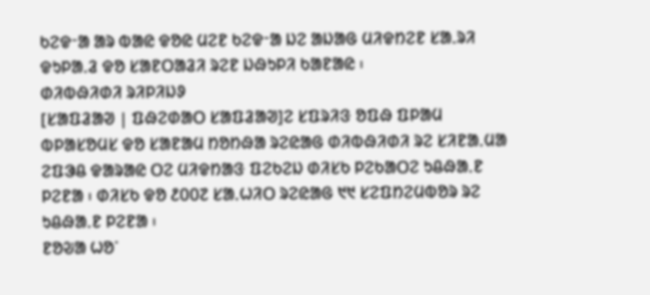ᱠᱮᱫᱼᱟ ᱟᱨ ᱵᱟᱭ ᱫᱚᱭ ᱢᱮᱱ ᱠᱮᱫᱼᱟ ᱡᱮ ᱟᱡᱟᱜ ᱢᱤᱫᱴᱮᱱ ᱥᱟᱹᱨᱤ ᱫᱩᱞᱟᱹᱲ ᱫᱚ ᱥᱟᱱᱛᱟᱲᱤ ᱨᱮᱱ ᱡᱷᱩᱞᱤ ᱠᱟᱱᱟᱭ ᱾
ᱰᱤᱵᱷᱤᱰᱤ ᱨᱤᱞᱤᱡᱽ
[ᱥᱟᱯᱲᱟᱣ | ᱯᱷᱮᱰᱟᱛ ᱥᱟᱯᱲᱟᱣ]ᱮ ᱥᱯᱨᱤᱝ ᱚᱯᱷ ᱯᱞᱟᱢ ᱵᱞᱟᱥᱚᱢᱥ ᱫᱚ ᱥᱟᱱᱟᱢ ᱴᱚᱴᱷᱟ ᱨᱮᱭᱟᱜ ᱰᱤᱵᱷᱤᱰᱤ ᱨᱮ ᱥᱤᱱᱟᱹᱢᱟ ᱮᱯᱳᱪ ᱫᱟᱨᱟᱭ ᱛᱮ ᱢᱤᱫᱴᱟᱝ ᱯᱮᱠᱮᱡ ᱰᱤᱥᱠ ᱞᱮᱠᱟᱛᱮ ᱩᱪᱷᱟᱹᱱ ᱞᱮᱱᱟ ᱾ ᱰᱤᱥᱠ ᱫᱚ ᱒᱐᱐᱗ ᱥᱟᱹᱦᱤᱛ ᱨᱮᱭᱟᱜ ᱑᱑ ᱥᱮᱯᱴᱮᱢᱵᱚᱨ ᱨᱮ ᱩᱪᱷᱟᱹᱱ ᱞᱮᱱᱟ ᱾
ᱱᱚᱶᱟ ᱦᱚᱸ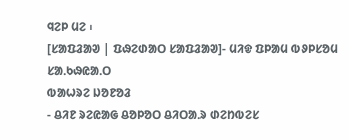ᱧᱮᱞ ᱢᱮ ᱾
[ᱥᱟᱯᱲᱟᱣ | ᱯᱷᱮᱰᱟᱛ ᱥᱟᱯᱲᱟᱣ]- ᱢᱤᱫ ᱯᱞᱟᱢ ᱵᱽᱞᱥᱚᱢ
ᱥᱟᱹᱠᱷᱭᱟᱹᱛ
ᱵᱟᱦᱨᱮ ᱡᱚᱱᱚᱲ
- ᱪᱤᱱ ᱨᱮᱭᱟᱜ ᱪᱚᱞᱚᱛ ᱪᱤᱛᱟᱹᱨ ᱰᱮᱴᱵᱮᱥ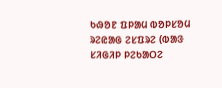ᱠᱷᱚᱱ ᱯᱞᱟᱢ ᱵᱚᱞᱥᱚᱢ ᱨᱮᱭᱟᱜ ᱮᱥᱯᱨᱮ (ᱵᱟᱝ ᱥᱤᱜᱤᱞ ᱞᱮᱠᱟᱛᱮ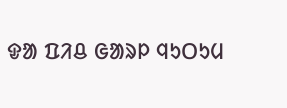ᱫᱟ ᱯᱤᱪ ᱜᱟᱨᱞ ᱧᱩᱛᱩᱢ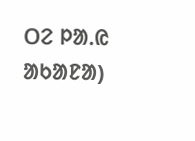ᱛᱮ ᱞᱟᱹᱭ ᱟᱠᱟᱱᱟ)